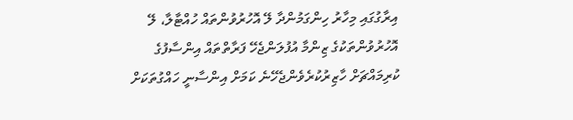އިރާގުގައި މިހާރު ހިންގަމުންދާ ލޭ އޮހުރުވުންތައް ހުއްޓާލާ، ލޭ އޮހުރުވުންތަކުގެ ޒިންމާ އުފުލަންޖެހޭ ފަރާތްތައް އިންސާފުގެ ކުރިމައްޗަށް ހާޒިރުކުރެވެންޖެހޭނެ ކަމަށް އިންސާނީ ހައްގުތަކަށް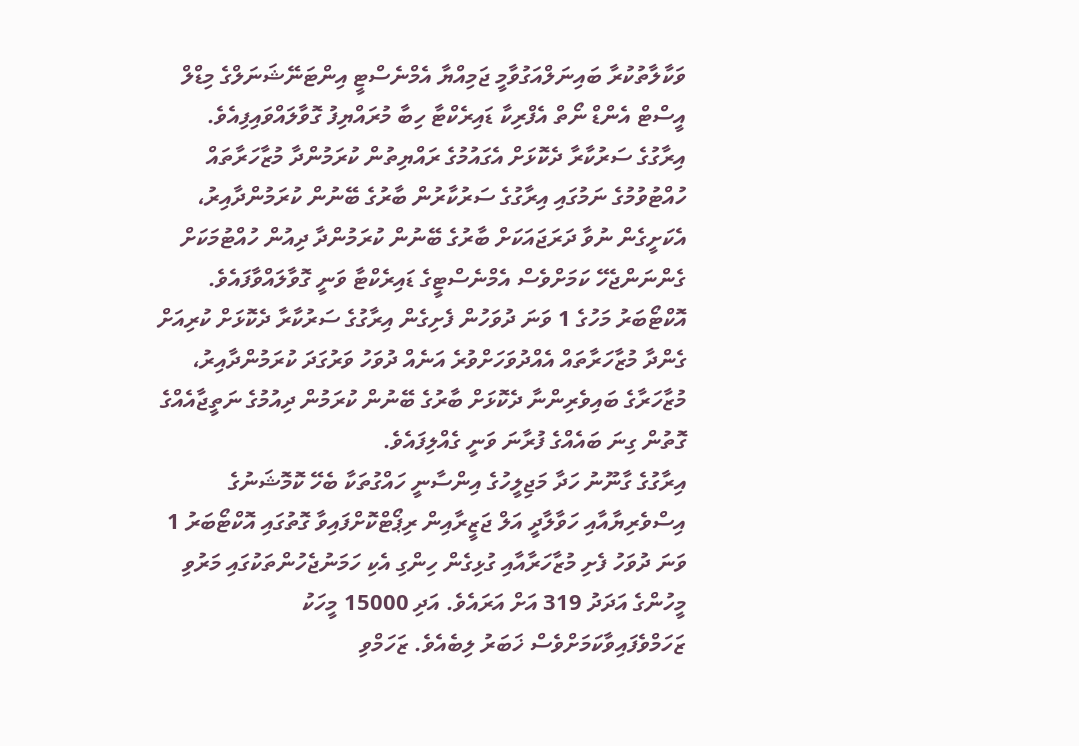ވަކާލާތުކުރާ ބައިނަލްއަގުވާމީ ޖަމިއްޔާ އެމްނެސްޓީ އިންޓަނޭޝަނަލްގެ މިޑްލް އީސްޓް އެންޑް ނޯތް އެފްރިކާ ޑައިރެކްޓާ ހިބާ މުރައްޔިފު ގޮވާލައްވައިފިއެވެ.
އިރާގުގެ ސަރުކާރާ ދެކޮޅަށް އެގައުމުގެ ރައްޔިތުން ކުރަމުންދާ މުޒާހަރާތައް ހުއްޓުވުމުގެ ނަމުގައި އިރާގުގެ ސަރުކާރުން ބާރުގެ ބޭނުން ކުރަމުންދާއިރު، އެކަށީގެން ނުވާ ދަރަޖައަކަށް ބާރުގެ ބޭނުން ކުރަމުންދާ ދިއުން ހުއްޓުމަކަށް ގެންނަންޖެހޭ ކަމަށްވެސް އެމްނެސްޓީގެ ޑައިރެކްޓާ ވަނީ ގޮވާލައްވާފައެވެ.
އޮކްޓޯބަރު މަހުގެ 1 ވަނަ ދުވަހުން ފެށިގެން އިރާގުގެ ސަރުކާރާ ދެކޮޅަށް ކުރިއަށް ގެންދާ މުޒާހަރާތައް އެއްދުވަހަށްވުރެ އަނެއް ދުވަހު ވަރުގަދަ ކުރަމުންދާއިރު، މުޒާހަރާގެ ބައިވެރިންނާ ދެކޮޅަށް ބާރުގެ ބޭނުން ކުރަމުން ދިއުމުގެ ނަތީޖާއެއްގެ ގޮތުން ގިނަ ބައެއްގެ ފުރާނަ ވަނީ ގެއްލިފައެވެ.
އިރާގުގެ ގާނޫނު ހަދާ މަޖިލީހުގެ އިންސާނީ ހައްގުތަކާ ބެހޭ ކޮމޮޝަނުގެ އިސްވެރިޔާއާއި ހަވާލާދީ އަލް ޖަޒީރާއިން ރިޕޯޓްކޮށްފައިވާ ގޮތުގައި އޮކްޓޯބަރު 1 ވަނަ ދުވަހު ފެށި މުޒާހަރާއާއި ގުޅިގެން ހިންގި އެކި ހަމަނުޖެހުންތަކުގައި މަރުވި މީހުންގެ އަދަދު 319 އަށް އަރައެވެ. އަދި 15000 މީހަކު ޒަހަމްވެފައިވާކަމަށްވެސް ޚަބަރު ލިބެއެވެ. ޒަހަމްވި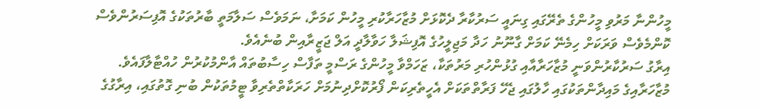މީހުންނާ މަރުވި މީހުންގެ ތެރޭގައި ގިނައީ ސަރުކާރާ ދެކޮޅަށް މުޒާހަރާކުރި މީހުން ކަމަށާ، ނަމަވެސް ސަލާމަތީ ބާރުތަކުގެ އޮފިސަރުންވެސް ކޮންމެވެސް ވަރަކަށް ހިމެނޭ ކަމަށް ގާނޫނު ހަދާ މަޖިލީހުގެ އޮފިޝަލާ ހަވާލާދީ އަލް ޖަޒީރާއިން ބުނެއެވެ.
އިރާގު ސަރުކާރުންވަނީ މުޒާހަރާއާއި ގުޅުންހުރި މަރުތަކާ، ޒަހަމްވާ މީހުންގެ ރަސްމީ ތަފާސް ހިސާބުތައް އާންމުކުރުން ހުއްޓާލާފައެވެ.
މުޒާހަރާއިގެ މައިދާންތަކުގައި ހާލުގައި ޖެހޭ ފަރާތްތަކަށް އެހީތެރިކަން ފޯރުކޮށްދިނުމަށް ހަރަކާތްތެރިވާ ޓީމުތަކުން ބުނި ގޮތުގައި، އިރާގުގެ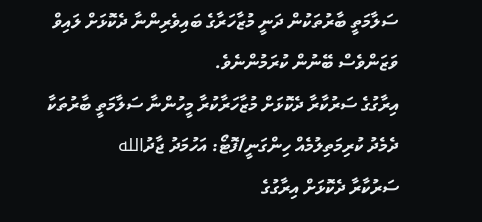ސަލާމަތީ ބާރުތަކުން ދަނީ މުޒާހަރާގެ ބައިވެރިންނާ ދެކޮޅަށް ލައިވް ވަޒަންވެސް ބޭނުން ކުރަމުންނެވެ.
އިރާގުގެ ސަރުކާރާ ދެކޮޅަށް މުޒާހަރާކުރާ މީހުންނާ ސަލާމަތީ ބާރުތަކާ ދެމެދު ކުރިމަތިލުމެއް ހިންގަނީ/ފޮޓޯ: އަހުމަދު ޖާދުالله
ސަރުކާރާ ދެކޮޅަށް އިރާގުގެ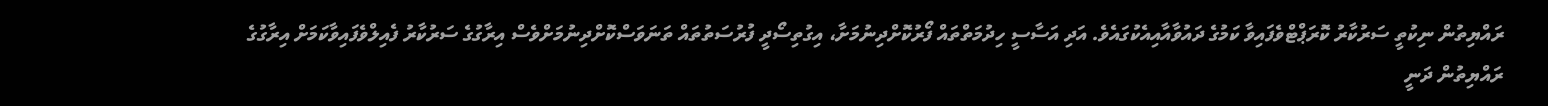ރައްޔިތުން ނިކުތީ ސަރުކާރު ކޮރަޕްޓްވެފައިވާ ކަމުގެ ދައުވާއާއިއެކުގައެވެ. އަދި އަސާސީ ހިދުމަތްތައް ފޯރުކޮށްދިނުމަށާ، އިގުތިސޯދީ ފުރުސަތުތައް ތަނަވަސްކޮށްދިނުމަށްވެސް އިރާގުގެ ސަރުކާރު ފެއިލްވެފައިވާކަމަށް އިރާގުގެ ރައްޔިތުން ދަނީ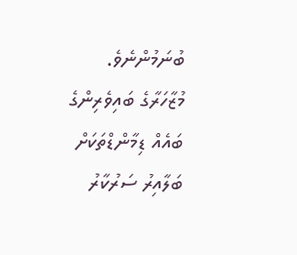ބުނަމުންނެވެ.
މުޒާހަރާގެ ބައިވެރިންގެ ބައެއް ޑިމާންޑްތަކަށް ބަލާއިރު ސަރުކާރު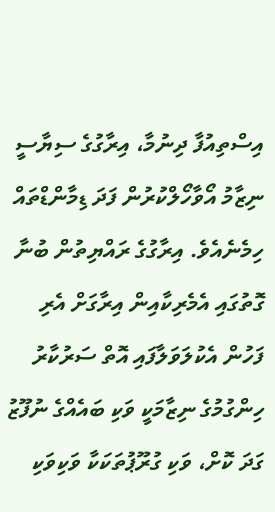އިސްތިއުފާ ދިނުމާ، އިރާގުގެ ސިޔާސީ ނިޒާމު އޯވާހޯލްކުރުން ފަދަ ޑިމާންޑްތައް ހިމެނެއެވެ. އިރާގުގެ ރައްޔިތުން ބުނާ ގޮތުގައި އެމެރިކާއިން އިރާގަށް އެރި ފަހުން އެކުލަވަލާފައި އޮތް ސަރުކާރު ހިންގުމުގެ ނިޒާމަކީ ވަކި ބައެއްގެ ނުފޫޒު ގަދަ ކޮށް، ވަކި ގުރޫޕުތަކަކާ ވަކިވަކި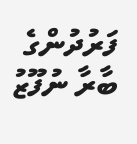ފަރުދުންގެ ބާރާ ނުފޫޒު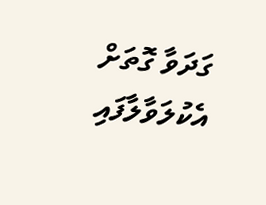ގަދަވާ ގޮތަށް އެކުލަވާލާފައި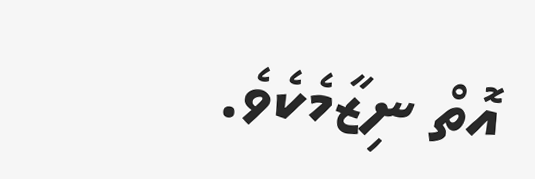އޮތް ނިޒާމެކެވެ.